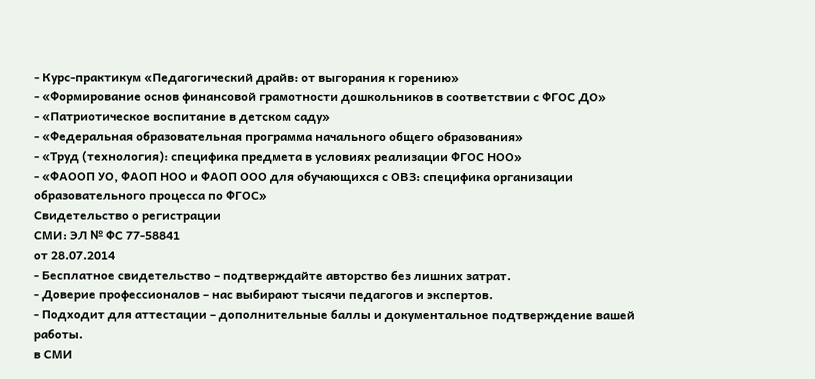- Курс-практикум «Педагогический драйв: от выгорания к горению»
- «Формирование основ финансовой грамотности дошкольников в соответствии с ФГОС ДО»
- «Патриотическое воспитание в детском саду»
- «Федеральная образовательная программа начального общего образования»
- «Труд (технология): специфика предмета в условиях реализации ФГОС НОО»
- «ФАООП УО, ФАОП НОО и ФАОП ООО для обучающихся с ОВЗ: специфика организации образовательного процесса по ФГОС»
Свидетельство о регистрации
СМИ: ЭЛ № ФС 77-58841
от 28.07.2014
- Бесплатное свидетельство – подтверждайте авторство без лишних затрат.
- Доверие профессионалов – нас выбирают тысячи педагогов и экспертов.
- Подходит для аттестации – дополнительные баллы и документальное подтверждение вашей работы.
в СМИ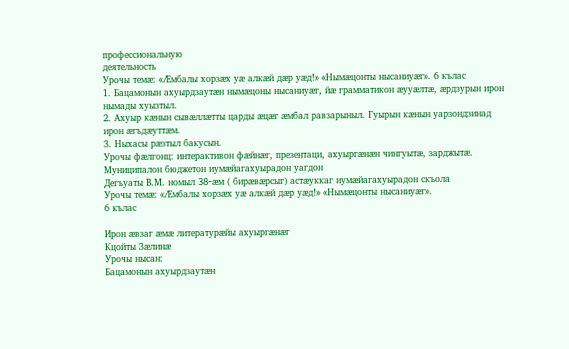профессиональную
деятельность
Урочы темæ: «Æмбалы хорзæх уæ алкæй дæр уæд!» «Нымæцонты нысаниуæг». 6 кълас
1. Бацамонын ахуырдзаутæн нымæцоны нысаниуæг, йæ грамматикон æууæлтæ, æрдзурын ирон нымады хуызтыл.
2. Ахуыр кæнын сывæллæтты царды æцæг æмбал равзарыныл. Гуырын кæнын уарзондзинад ирон æгъдæуттæм.
3. Ныхасы рæзтыл бакусын.
Урочы фæлгонц: интерактивон фæйнæг, презентаци, ахуыргæнæн чингуытæ, зарджытæ.
Муниципалон бюджетон иумæйагахуырадон уагдон
Дегъуаты В.М. номыл 38-æм ( бирæвæрсыг) астæуккаг иумæйагахуырадон скъола
Урочы темæ: «Æмбалы хорзæх уæ алкæй дæр уæд!» «Нымæцонты нысаниуæг».
6 кълас

Ирон ӕвзаг ӕмӕ литературӕйы ахуыргӕнӕг
Кцойты Зæлинæ
Урочы нысан:
Бацамонын ахуырдзаутæн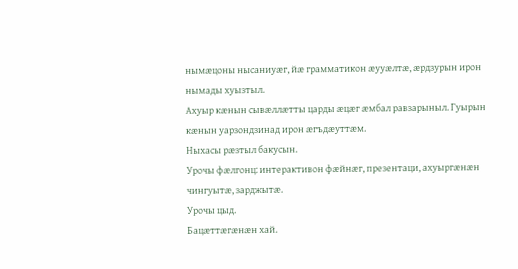нымæцоны нысаниуæг, йæ грамматикон æууæлтæ, æрдзурын ирон нымады хуызтыл.
Ахуыр кæнын сывæллæтты царды æцæг æмбал равзарыныл. Гуырын кæнын уарзондзинад ирон æгъдæуттæм.
Ныхасы рæзтыл бакусын.
Урочы фæлгонц: интерактивон фæйнæг, презентаци, ахуыргæнæн чингуытæ, зарджытæ.
Урочы цыд.
Бацæттæгæнæн хай.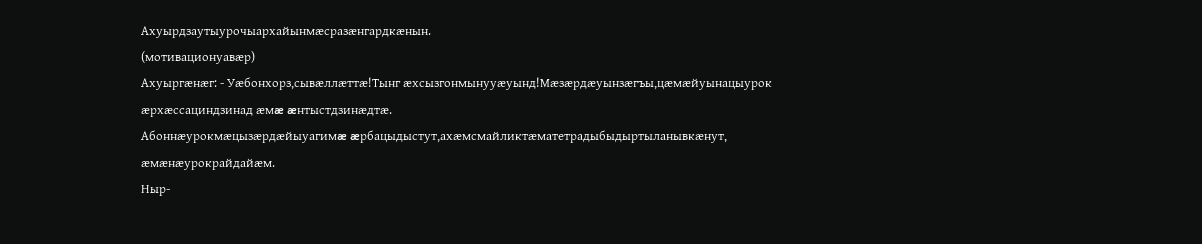Ахуырдзаутыурочыархайынмæсразæнгардкæнын.
(мотивационуавæр)
Ахуыргæнæг: - Уæбонхорз,сывæллæттæ!Тынг æхсызгонмынууæуынд!Мæзæрдæуынзæгъы,цæмæйуынацыурок æрхæссациндзинад æмæ æнтыстдзинæдтæ.
Абоннæурокмæцызæрдæйыуагимæ æрбацыдыстут,ахæмсмайликтæматетрадыбыдыртыланывкæнут, æмæнæурокрайдайæм.
Ныр-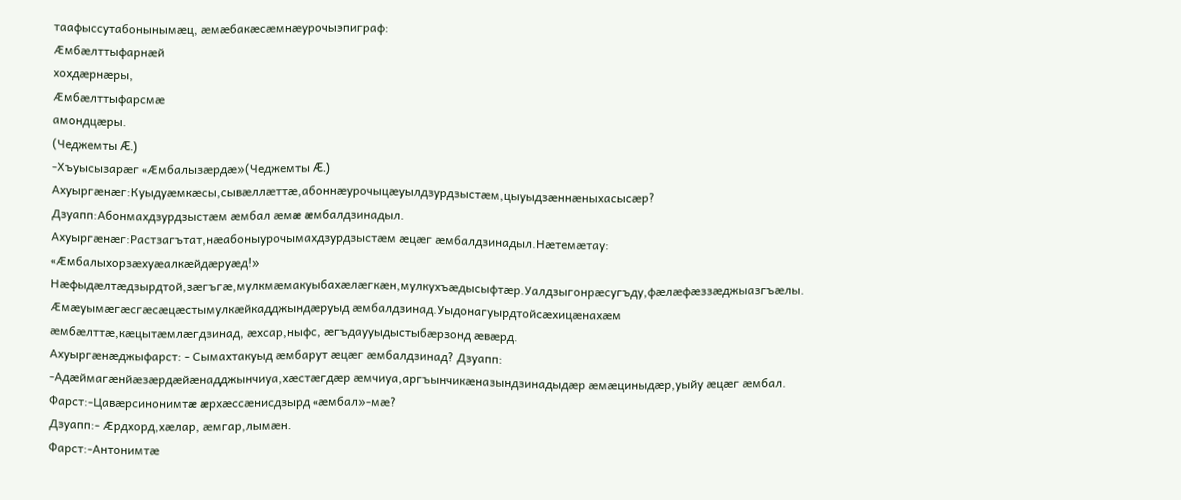таафыссутабонынымæц, æмæбакæсæмнæурочыэпиграф:
Æмбæлттыфарнæй
хохдæрнæры,
Æмбæлттыфарсмæ
амондцæры.
(Чеджемты Æ.)
-Хъуысызарæг «Æмбалызæрдæ»(Чеджемты Æ.)
Ахуыргæнæг:Куыдуæмкæсы,сывæллæттæ,абоннæурочыцæуылдзурдзыстæм,цыуыдзæннæныхасысæр?
Дзуапп:Абонмахдзурдзыстæм æмбал æмæ æмбалдзинадыл.
Ахуыргæнæг:Растзагътат,нæабоныурочымахдзурдзыстæм æцæг æмбалдзинадыл.Нæтемæтау: «Æмбалыхорзæхуæалкæйдæруæд!»
Нæфыдæлтæдзырдтой,зæгъгæ,мулкмæмакуыбахæлæгкæн,мулкухъæдысыфтæр.Уалдзыгонрæсугъду,фæлæфæззæджыазгъæлы. Æмæуымæгæсгæсæцæстымулкæйкадджындæруыд æмбалдзинад.Уыдонагуырдтойсæхицæнахæм æмбæлттæ,кæцытæмлæгдзинад, æхсар,ныфс, æгъдаууыдыстыбæрзонд æвæрд.
Ахуыргæнæджыфарст: - Сымахтакуыд æмбарут æцæг æмбалдзинад? Дзуапп: -Адæймагæнйæзæрдæйæнадджынчиуа,хæстæгдæр æмчиуа,аргъынчикæназындзинадыдæр æмæциныдæр,уыйу æцæг æмбал.
Фарст:-Цавæрсинонимтæ æрхæссæнисдзырд «æмбал»-мæ?
Дзуапп:- Æрдхорд,хæлар, æмгар,лымæн.
Фарст:-Антонимтæ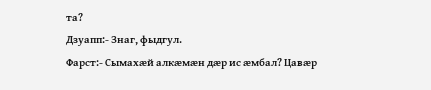та?
Дзуапп:- Знаг, фыдгул.
Фарст:- Сымахæй алкæмæн дæр ис æмбал? Цавæр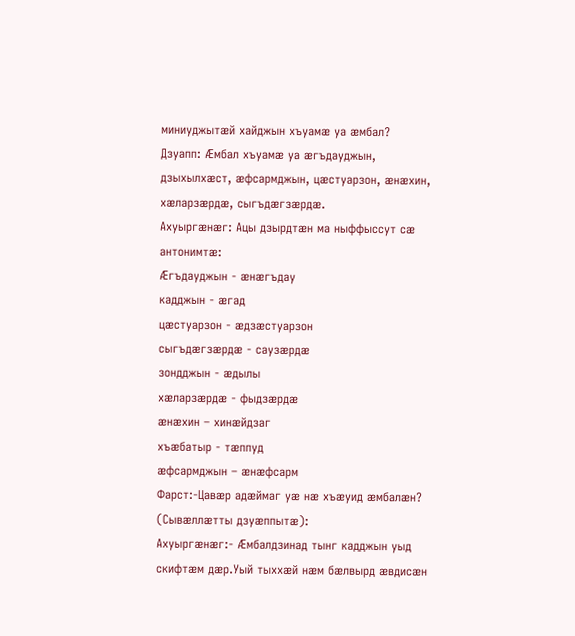миниуджытæй хайджын хъуамæ уа æмбал?
Дзуапп: Æмбал хъуамæ уа æгъдауджын, дзыхылхæст, æфсармджын, цæстуарзон, æнæхин, хæларзæрдæ, сыгъдæгзæрдæ.
Ахуыргæнæг: Ацы дзырдтæн ма ныффыссут сæ антонимтæ:
Æгъдауджын - æнæгъдау
кадджын - æгад
цæстуарзон - æдзæстуарзон
сыгъдæгзæрдæ - саузæрдæ
зондджын - æдылы
хæларзæрдæ - фыдзæрдæ
æнæхин – хинæйдзаг
хъæбатыр - тæппуд
æфсармджын – æнæфсарм
Фарст:-Цавæр адæймаг уæ нæ хъæуид æмбалæн?
(Сывæллæтты дзуæппытæ):
Ахуыргæнæг:- Æмбалдзинад тынг кадджын уыд скифтæм дæр.Уый тыххæй нæм бæлвырд æвдисæн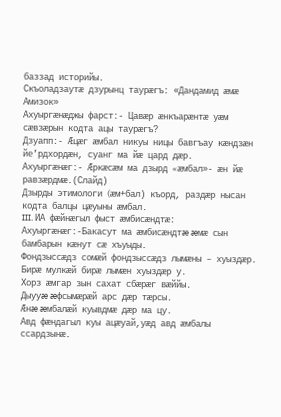баззад историйы.
Скъоладзаутæ дзурынц таурæгъ: «Дандамид æмæ Амизок»
Ахуыргæнæджы фарст:- Цавæр æнкъарæнтæ уæм сæвзæрын кодта ацы таурæгъ?
Дзуапп:- Æцæг æмбал никуы ницы бавгъау кæндзæн йе’рдхордæн, суанг ма йæ цард дæр.
Ахуыргæнæг:- Æркæсæм ма дзырд «æмбал»- æн йæ равзæрдмæ.(Слайд)
Дзырды этимологи (æм+бал) къорд, раздæр нысан кодта балцы цæуыны æмбал.
III. ИА фæйнæгыл фыст æмбисæндтæ:
Ахуыргæнæг:-Бакасут ма æмбисæндтæ æмæ сын бамбарын кæнут сæ хъуыды.
Фондзыссæдз сомæй фондзыссæдз лымæны – хуыздæр.
Бирæ мулкæй бирæ лымæн хуыздæр у.
Хорз æмгар зын сахат сбæрæг вæййы.
Дыууæ æфсымæрæй арс дæр тæрсы.
Æнæ æмбалæй куывдмæ дæр ма цу.
Авд фæндагыл куы ацæуай,уæд авд æмбалы ссардзынæ.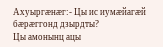Ахуыргæнæг:- Цы ис иумæйагæй бæрæггонд дзырдты?
Цы амонынц ацы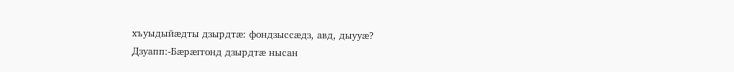хъуыдыйæдты дзырдтæ: фондзыссæдз, авд, дыууæ?
Дзуапп:-Бæрæггонд дзырдтæ нысан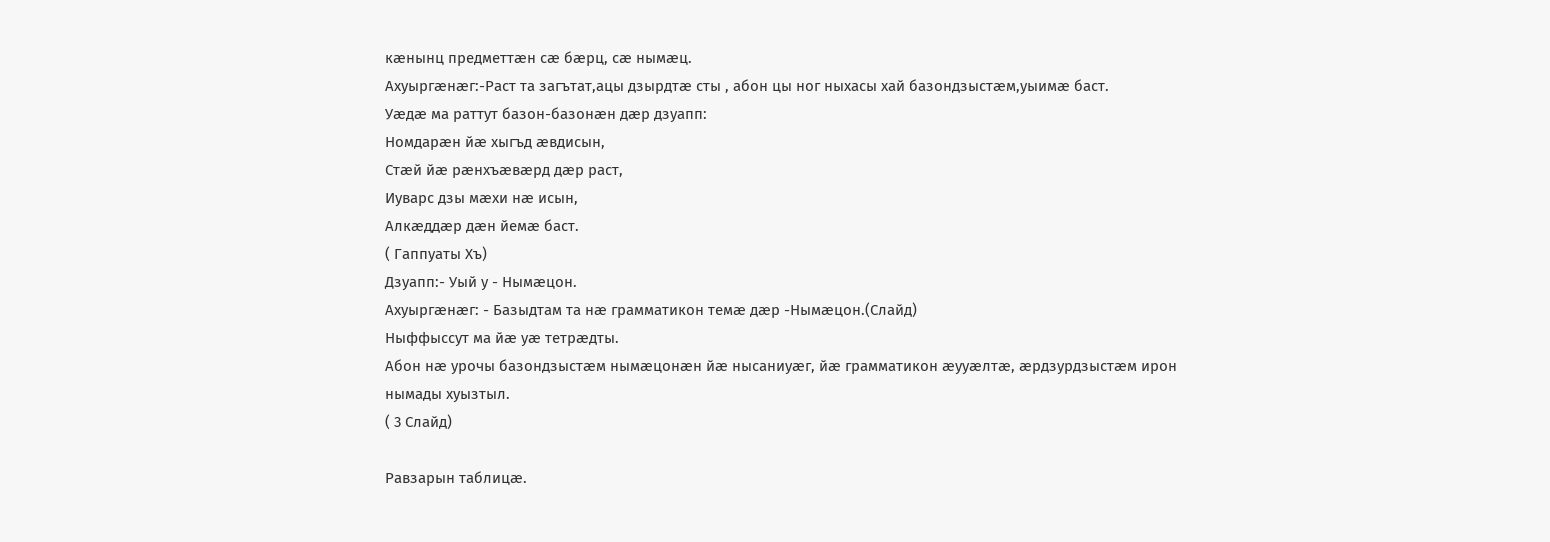кæнынц предметтæн сæ бæрц, сæ нымæц.
Ахуыргæнæг:-Раст та загътат,ацы дзырдтæ сты , абон цы ног ныхасы хай базондзыстæм,уыимæ баст.
Уæдæ ма раттут базон-базонæн дæр дзуапп:
Номдарæн йæ хыгъд æвдисын,
Стæй йæ рæнхъæвæрд дæр раст,
Иуварс дзы мæхи нæ исын,
Алкæддæр дæн йемæ баст.
( Гаппуаты Хъ)
Дзуапп:- Уый у - Нымæцон.
Ахуыргæнæг: - Базыдтам та нæ грамматикон темæ дæр -Нымæцон.(Слайд)
Ныффыссут ма йæ уæ тетрæдты.
Абон нæ урочы базондзыстæм нымæцонæн йæ нысаниуæг, йæ грамматикон æууæлтæ, æрдзурдзыстæм ирон нымады хуызтыл.
( 3 Слайд)

Равзарын таблицæ.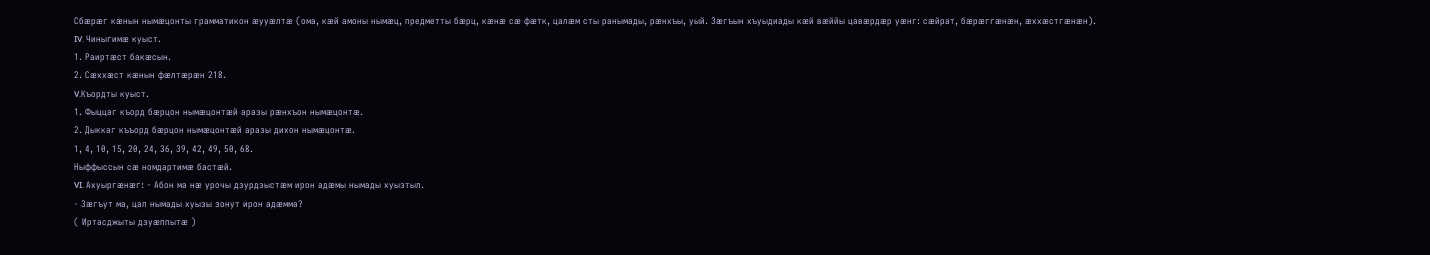Сбæрæг кæнын нымæцонты грамматикон æууæлтæ (ома, кæй амоны нымæц, предметты бæрц, кæнæ сæ фæтк, цалæм сты ранымады, рæнхъы, уый. Зæгъын хъуыдиады кæй вæййы цавæрдæр уæнг: сæйрат, бæрæггæнæн, æххæстгæнæн).
IV. Чиныгимæ куыст.
1. Раиртæст бакæсын.
2. Сæххæст кæнын фæлтæрæн 218.
V.Къордты куыст.
1. Фыццаг къорд бæрцон нымæцонтæй аразы рæнхъон нымæцонтæ.
2. Дыккаг къъорд бæрцон нымæцонтæй аразы дихон нымæцонтæ.
1, 4, 10, 15, 20, 24, 36, 39, 42, 49, 50, 68.
Ныффыссын сæ номдартимæ бастæй.
VI. Ахуыргæнæг: - Абон ма нæ урочы дзурдзыстæм ирон адæмы нымады хуызтыл.
- Зæгъут ма, цал нымады хуызы зонут ирон адæмма?
( Иртасджыты дзуæппытæ )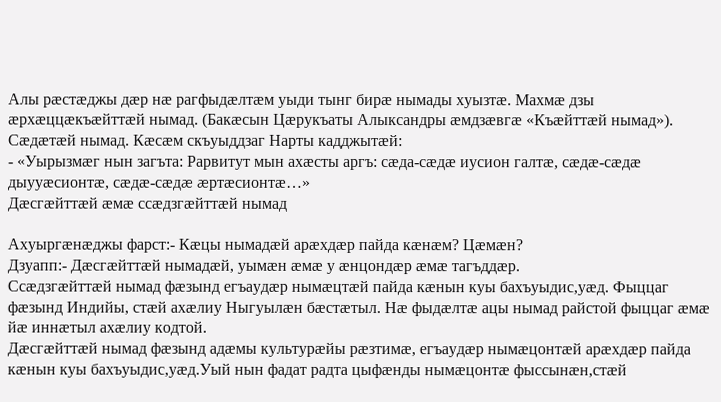Алы рæстæджы дæр нæ рагфыдæлтæм уыди тынг бирæ нымады хуызтæ. Махмæ дзы æрхæццæкъæйттæй нымад. (Бакæсын Цæрукъаты Алыксандры æмдзæвгæ «Къæйттæй нымад»).
Сæдæтæй нымад. Кæсæм скъуыддзаг Нарты кадджытæй:
- «Уырызмæг нын загъта: Рарвитут мын ахæсты аргъ: сæда-сæдæ иусион галтæ, сæдæ-сæдæ дыууæсионтæ, сæдæ-сæдæ æртæсионтæ…»
Дæсгæйттæй æмæ ссæдзгæйттæй нымад

Ахуыргæнæджы фарст:- Кæцы нымадæй арæхдæр пайда кæнæм? Цæмæн?
Дзуапп:- Дæсгæйттæй нымадæй, уымæн æмæ у æнцондæр æмæ тагъддæр.
Ссæдзгæйттæй нымад фæзынд егъаудæр нымæцтæй пайда кæнын куы бахъуыдис,уæд. Фыццаг фæзынд Индийы, стæй ахæлиу Ныгуылæн бæстæтыл. Нæ фыдæлтæ ацы нымад райстой фыццаг æмæ йæ иннæтыл ахæлиу кодтой.
Дæсгæйттæй нымад фæзынд адæмы культурæйы рæзтимæ, егъаудæр нымæцонтæй арæхдæр пайда кæнын куы бахъуыдис,уæд.Уый нын фадат радта цыфæнды нымæцонтæ фыссынæн,стæй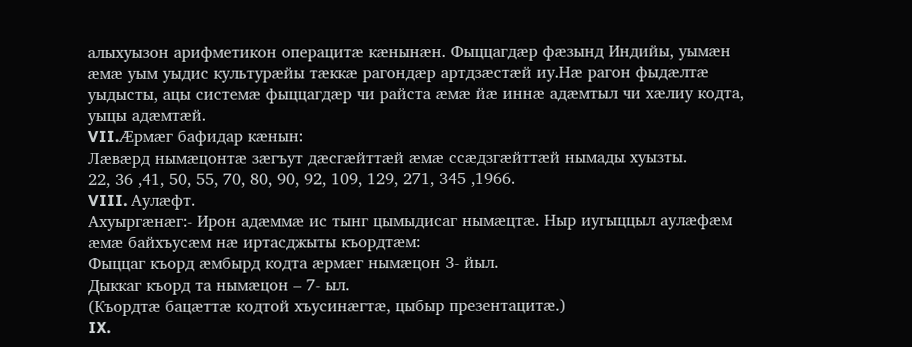алыхуызон арифметикон операцитæ кæнынæн. Фыццагдæр фæзынд Индийы, уымæн æмæ уым уыдис культурæйы тæккæ рагондæр артдзæстæй иу.Нæ рагон фыдæлтæ уыдысты, ацы системæ фыццагдæр чи райста æмæ йæ иннæ адæмтыл чи хæлиу кодта, уыцы адæмтæй.
VII.Æрмæг бафидар кæнын:
Лæвæрд нымæцонтæ зæгъут дæсгæйттæй æмæ ссæдзгæйттæй нымады хуызты.
22, 36 ,41, 50, 55, 70, 80, 90, 92, 109, 129, 271, 345 ,1966.
VIII. Аулæфт.
Ахуыргæнæг:- Ирон адæммæ ис тынг цымыдисаг нымæцтæ. Ныр иугыццыл аулæфæм æмæ байхъусæм нæ иртасджыты къордтæм:
Фыццаг къорд æмбырд кодта æрмæг нымæцон 3- йыл.
Дыккаг къорд та нымæцон – 7- ыл.
(Къордтæ бацæттæ кодтой хъусинæгтæ, цыбыр презентацитæ.)
IX.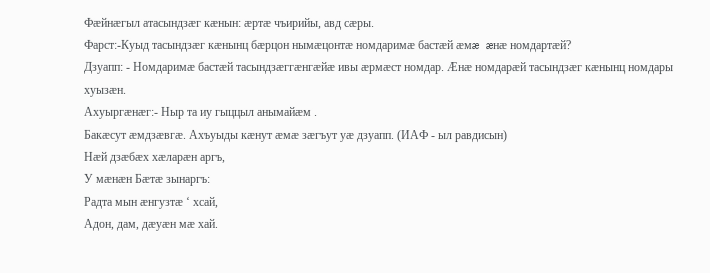Фæйнæгыл атасындзæг кæнын: æртæ чъирийы, авд сæры.
Фарст:-Куыд тасындзæг кæнынц бæрцон нымæцонтæ номдаримæ бастæй æмæ æнæ номдартæй?
Дзуапп: - Номдаримæ бастæй тасындзæггæнгæйæ ивы æрмæст номдар. Æнæ номдарæй тасындзæг кæнынц номдары хуызæн.
Ахуыргæнæг:- Ныр та иу гыццыл анымайæм .
Бакæсут æмдзæвгæ. Ахъуыды кæнут æмæ зæгъут уæ дзуапп. (ИАФ - ыл равдисын)
Нæй дзæбæх хæларæн аргъ,
У мæнæн Бæтæ зынаргъ:
Радта мын æнгузтæ ‘ хсай,
Адон, дам, дæуæн мæ хай.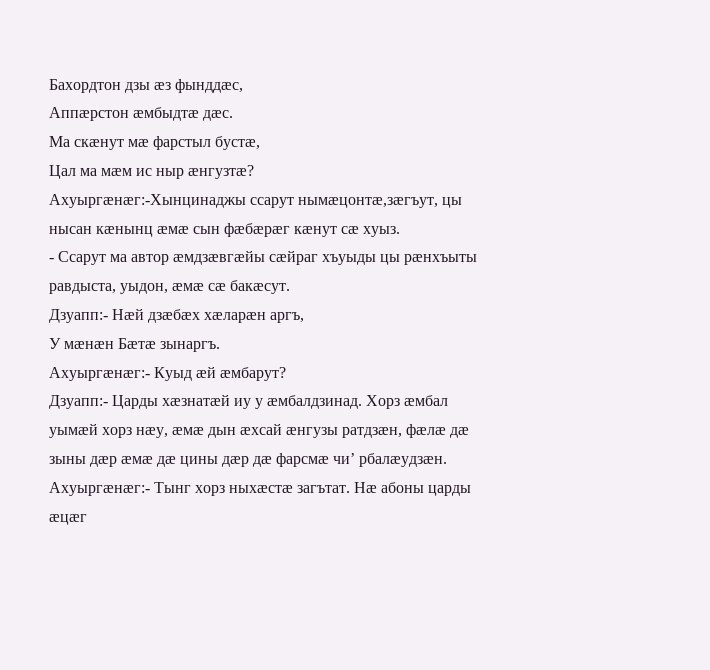Бахордтон дзы æз фынддæс,
Аппæрстон æмбыдтæ дæс.
Ма скæнут мæ фарстыл бустæ,
Цал ма мæм ис ныр æнгузтæ?
Ахуыргæнæг:-Хынцинаджы ссарут нымæцонтæ,зæгъут, цы нысан кæнынц æмæ сын фæбæрæг кæнут сæ хуыз.
- Ссарут ма автор æмдзæвгæйы сæйраг хъуыды цы рæнхъыты равдыста, уыдон, æмæ сæ бакæсут.
Дзуапп:- Нæй дзæбæх хæларæн аргъ,
У мæнæн Бæтæ зынаргъ.
Ахуыргæнæг:- Куыд æй æмбарут?
Дзуапп:- Царды хæзнатæй иу у æмбалдзинад. Хорз æмбал уымæй хорз нæу, æмæ дын æхсай æнгузы ратдзæн, фæлæ дæ зыны дæр æмæ дæ цины дæр дæ фарсмæ чи’ рбалæудзæн.
Ахуыргæнæг:- Тынг хорз ныхæстæ загътат. Нæ абоны царды æцæг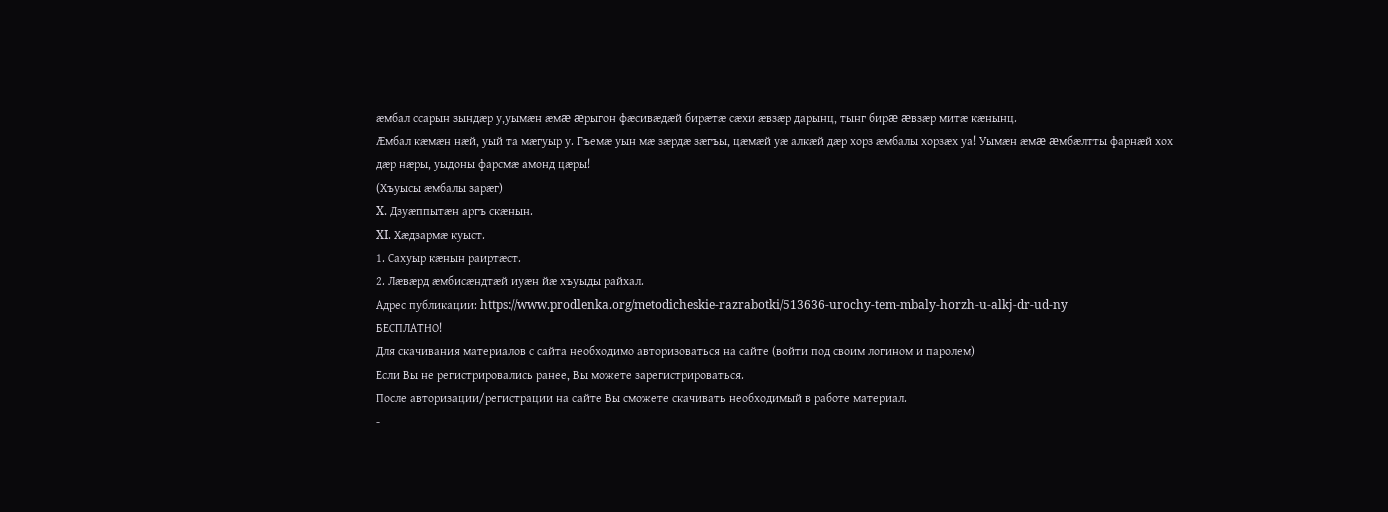æмбал ссарын зындæр у,уымæн æмæ æрыгон фæсивæдæй бирæтæ сæхи æвзæр дарынц, тынг бирæ æвзæр митæ кæнынц.
Æмбал кæмæн нæй, уый та мæгуыр у. Гъемæ уын мæ зæрдæ зæгъы, цæмæй уæ алкæй дæр хорз æмбалы хорзæх уа! Уымæн æмæ æмбæлтты фарнæй хох дæр нæры, уыдоны фарсмæ амонд цæры!
(Хъуысы æмбалы зарæг)
X. Дзуæппытæн аргъ скæнын.
XI. Хæдзармæ куыст.
1. Сахуыр кæнын раиртæст.
2. Лæвæрд æмбисæндтæй иуæн йæ хъуыды райхал.
Адрес публикации: https://www.prodlenka.org/metodicheskie-razrabotki/513636-urochy-tem-mbaly-horzh-u-alkj-dr-ud-ny
БЕСПЛАТНО!
Для скачивания материалов с сайта необходимо авторизоваться на сайте (войти под своим логином и паролем)
Если Вы не регистрировались ранее, Вы можете зарегистрироваться.
После авторизации/регистрации на сайте Вы сможете скачивать необходимый в работе материал.
-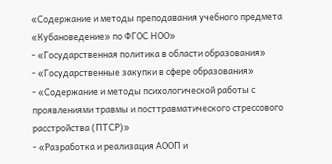«Содержание и методы преподавания учебного предмета «Кубановедение» по ФГОС НОО»
- «Государственная политика в области образования»
- «Государственные закупки в сфере образования»
- «Содержание и методы психологической работы с проявлениями травмы и посттравматического стрессового расстройства (ПТСР)»
- «Разработка и реализация АООП и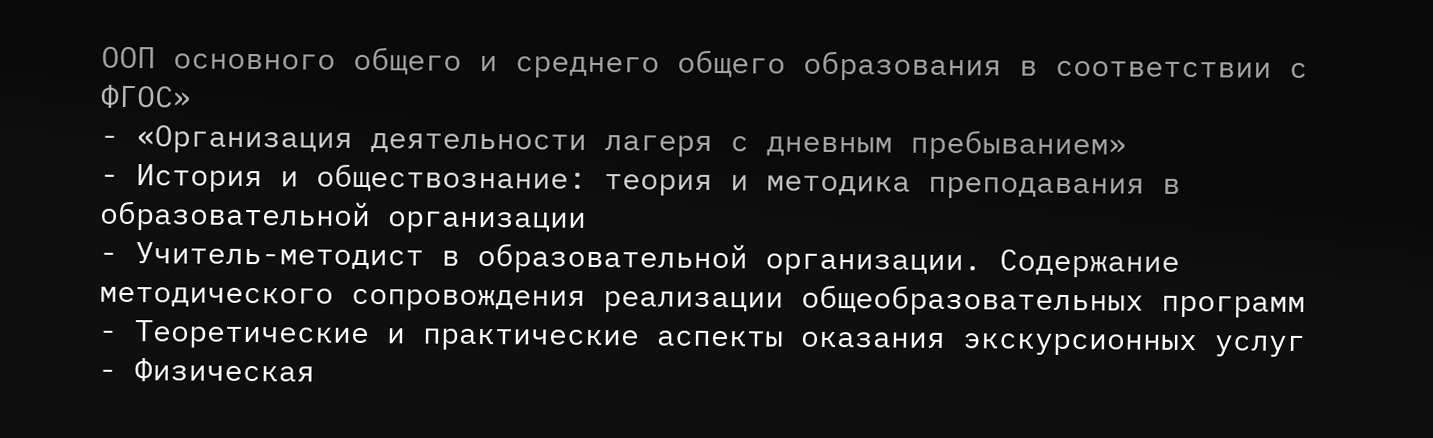ООП основного общего и среднего общего образования в соответствии с ФГОС»
- «Организация деятельности лагеря с дневным пребыванием»
- История и обществознание: теория и методика преподавания в образовательной организации
- Учитель-методист в образовательной организации. Содержание методического сопровождения реализации общеобразовательных программ
- Теоретические и практические аспекты оказания экскурсионных услуг
- Физическая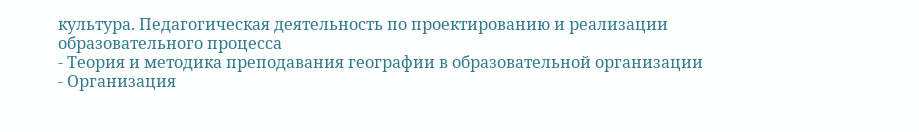культура. Педагогическая деятельность по проектированию и реализации образовательного процесса
- Теория и методика преподавания географии в образовательной организации
- Организация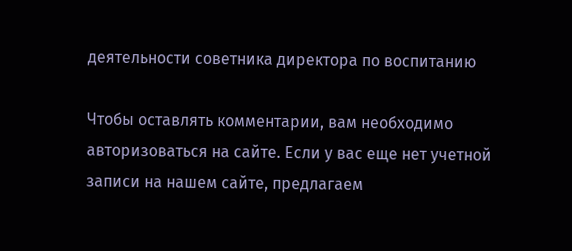деятельности советника директора по воспитанию

Чтобы оставлять комментарии, вам необходимо авторизоваться на сайте. Если у вас еще нет учетной записи на нашем сайте, предлагаем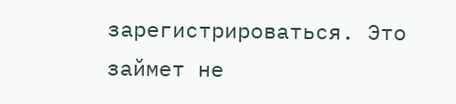зарегистрироваться. Это займет не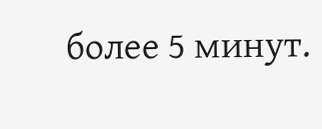более 5 минут.